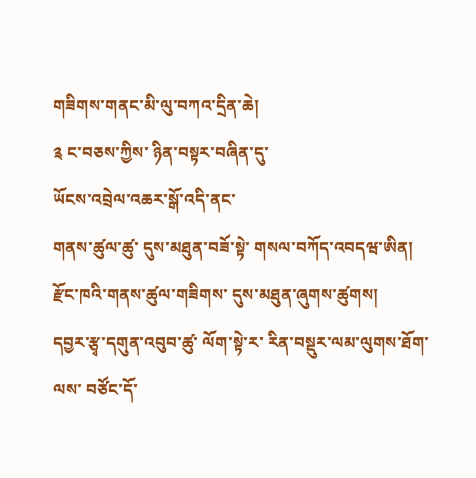གཟིགས་གནང་མི་ལུ་བཀའ་དྲིན་ཆེ།
༉ ང་བཅས་ཀྱིས་ ཉིན་བསྟར་བཞིན་དུ་
ཡོངས་འབྲེལ་འཆར་སྒོ་འདི་ནང་
གནས་ཚུལ་ཚུ་ དུས་མཐུན་བཟོ་སྟེ་ གསལ་བཀོད་འབདཝ་ཨིན།
རྫོང་ཁའི་གནས་ཚུལ་གཟིགས་ དུས་མཐུན་ཞུགས་ཚུགས།
དབྱར་རྩྭ་དགུན་འབུབ་ཚུ་ ལོག་སྟེ་ར་ རིན་བསྡུར་ལམ་ལུགས་ཐོག་ལས་ བཙོང་དོ་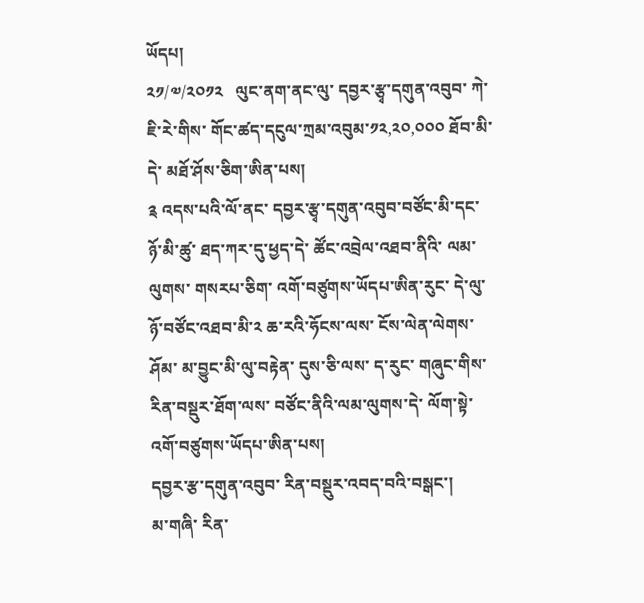ཡོདཔ།
༢༡/༧/༢༠༡༢   ལུང་ནག་ནང་ལུ་ དབྱར་རྩྭ་དགུན་འབུབ་ ཀེ་ཇི་རེ་གིས་ གོང་ཚད་དངུལ་ཀྲམ་འབུམ་༡༢,༢༠,༠༠༠ ཐོབ་མི་དེ་ མཐོ་ཤོས་ཅིག་ཨིན་པས།
༉ འདས་པའི་ལོ་ནང་ དབྱར་རྩྭ་དགུན་འབུབ་བཙོང་མི་དང་ ཉོ་མི་ཚུ་ ཐད་ཀར་དུ་ཕྱད་དེ་ ཚོང་འབྲེལ་འཐབ་ནིའི་ ལམ་ལུགས་ གསརཔ་ཅིག་ འགོ་བཙུགས་ཡོདཔ་ཨིན་རུང་ དེ་ལུ་ ཉོ་བཙོང་འཐབ་མི་༢ ཆ་རའི་ཧོངས་ལས་ ངོས་ལེན་ལེགས་ཤོམ་ མ་བྱུང་མི་ལུ་བརྟེན་ དུས་ཅི་ལས་ ད་རུང་ གཞུང་གིས་ རིན་བསྡུར་ཐོག་ལས་ བཙོང་ནིའི་ལམ་ལུགས་དེ་ ལོག་སྟེ་ འགོ་བཙུགས་ཡོདཔ་ཨིན་པས།
དབྱར་རྩ་དགུན་འབུབ་ རིན་བསྡུར་འབད་བའི་བསྒང་།
མ་གཞི་ རིན་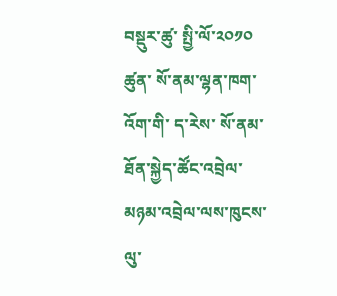བསྡུར་ཚུ་ སྤྱི་ལོ་༢༠༡༠ ཚུན་ སོ་ནམ་ལྷན་ཁག་འོག་གི་ ད་རེས་ སོ་ནམ་ཐོན་སྐྱེད་ཚོང་འབྲེལ་མཉམ་འབྲེལ་ལས་ཁུངས་ལུ་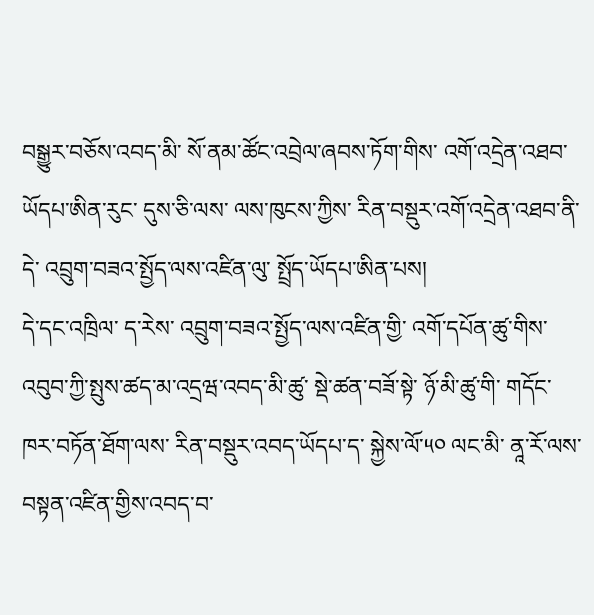བསྒྱུར་བཅོས་འབད་མི་ སོ་ནམ་ཚོང་འབྲེལ་ཞབས་ཏོག་གིས་ འགོ་འདྲེན་འཐབ་ཡོདཔ་ཨིན་རུང་ དུས་ཅི་ལས་ ལས་ཁུངས་ཀྱིས་ རིན་བསྡུར་འགོ་འདྲེན་འཐབ་ནི་དེ་ འབྲུག་བཟའ་སྤྱོད་ལས་འཛིན་ལུ་ སྤྲོད་ཡོདཔ་ཨིན་པས།
དེ་དང་འཁྲིལ་ ད་རེས་ འབྲུག་བཟའ་སྤྱོད་ལས་འཛིན་གྱི་ འགོ་དཔོན་ཚུ་གིས་ འབུབ་ཀྱི་སྤུས་ཚད་མ་འདྲཝ་འབད་མི་ཚུ་ སྡེ་ཚན་བཟོ་སྟེ་ ཉོ་མི་ཚུ་གི་ གདོང་ཁར་བཏོན་ཐོག་ལས་ རིན་བསྡུར་འབད་ཡོདཔ་ད་ སྐྱེས་ལོ་༥༠ ལང་མི་ ནཱ་རོ་ལས་ བསྟན་འཛིན་གྱིས་འབད་བ་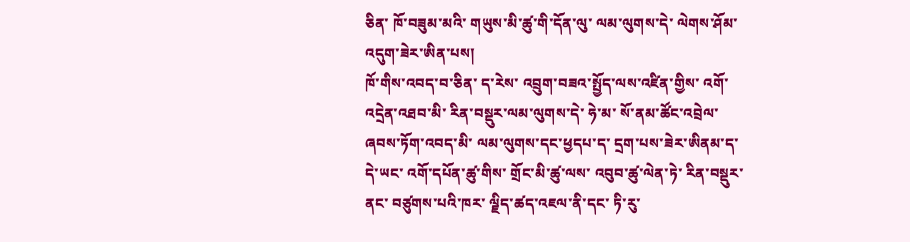ཅིན་ ཁོ་བཟུམ་མའི་ གཡུས་མི་ཚུ་གི་དོན་ལུ་ ལམ་ལུགས་དེ་ ལེགས་ཤོམ་འདུག་ཟེར་ཨིན་པས།
ཁོ་གིས་འབད་བ་ཅིན་ ད་རེས་ འབྲུག་བཟའ་སྤྱོད་ལས་འཛིན་གྱིས་ འགོ་འདྲེན་འཐབ་མི་ རིན་བསྡུར་ལམ་ལུགས་དེ་ ཧེ་མ་ སོ་ནམ་ཚོང་འབྲེལ་ཞབས་ཏོག་འབད་མི་ ལམ་ལུགས་དང་ཕྱདཔ་ད་ དྲག་པས་ཟེར་ཨིནམ་ད་ དེ་ཡང་ འགོ་དཔོན་ཚུ་གིས་ གྲོང་མི་ཚུ་ལས་ འབུབ་ཚུ་ལེན་ཏེ་ རིན་བསྡུར་ནང་ བཙུགས་པའི་ཁར་ ལྗིད་ཚད་འཇལ་ནི་དང་ ཏི་རུ་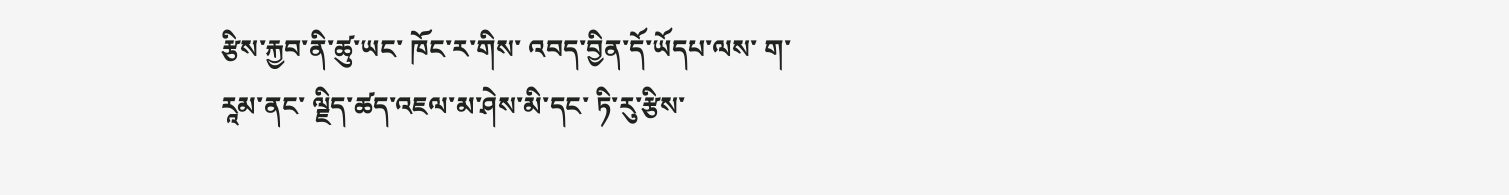རྩིས་རྐྱབ་ནི་ཚུ་ཡང་ ཁོང་ར་གིས་ འབད་བྱིན་དོ་ཡོདཔ་ལས་ ག་རཱམ་ནང་ ལྗིད་ཚད་འཇལ་མ་ཤེས་མི་དང་ ཏི་རུ་རྩིས་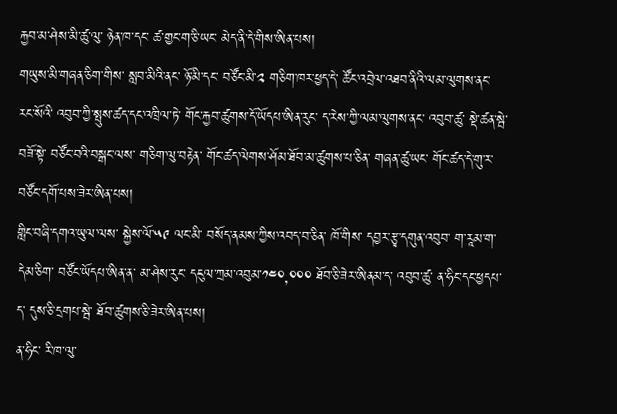རྐྱབ་མ་ཤེས་མི་ཚུ་ལུ་ ཉེན་ཁ་དང་ ཚ་གྱང་ག་ཅི་ཡང་ མེད་ནི་དེ་གིས་ཨིན་པས།
གཡུས་མི་གཞན་ཅིག་གིས་ སླབ་མིའི་ནང་ ཉོ་མི་དང་ བཙོང་མི་༢ གཅིག་ཁར་ཕྱད་དེ་ ཚོང་འབྲེལ་འཐབ་ནིའི་ལམ་ལུགས་ནང་ རང་སོའི་ འབུབ་ཀྱི་སྤུས་ཚད་དང་འཁྲིལ་ཏེ་ གོང་རྐྱབ་ཚུགས་དོ་ཡོདཔ་ཨིན་རུང་ ད་རེས་ཀྱི་ལམ་ལུགས་ནང་ འབུབ་ཚུ་ སྡེ་ཚན་སྦེ་བཟོ་སྟེ་ བཙོང་བའི་བསྒང་ལས་ གཅིག་ལུ་བརྟེན་ གོང་ཚད་ལེགས་ཤོམ་ཐོབ་མ་ཚུགས་པ་ཅིན་ གཞན་ཚུ་ཡང་ གོང་ཚད་དེ་གུ་ར་ བཙོང་དགོ་པས་ཟེར་ཨིན་པས།
གླིང་བཞི་དགའ་ཡུལ་ལས་ སྐྱེས་ལོ་༥༩ ལང་མི་ བསོད་ནམས་ཀྱིས་འབད་བ་ཅིན་ ཁོ་གིས་ དབྱར་རྩྭ་དགུན་འབུབ་ ག་རཱམ་ག་དེམ་ཅིག་ བཙོང་ཡོདཔ་ཨིན་ན་ མ་ཤེས་རུང་ དངུལ་ཀྲམ་འབུམ་༡༤༠,༠༠༠ ཐོབ་ཅི་ཟེར་ཨིནམ་ད་ འབུབ་ཚུ་ ན་ཧིང་དང་ཕྱདཔ་ད་ དུས་ཅི་དྲགཔ་སྦེ་ ཐོབ་ཚུགས་ཅི་ཟེར་ཨིན་པས།
ན་ཧིང་ རི་ཁ་ལུ་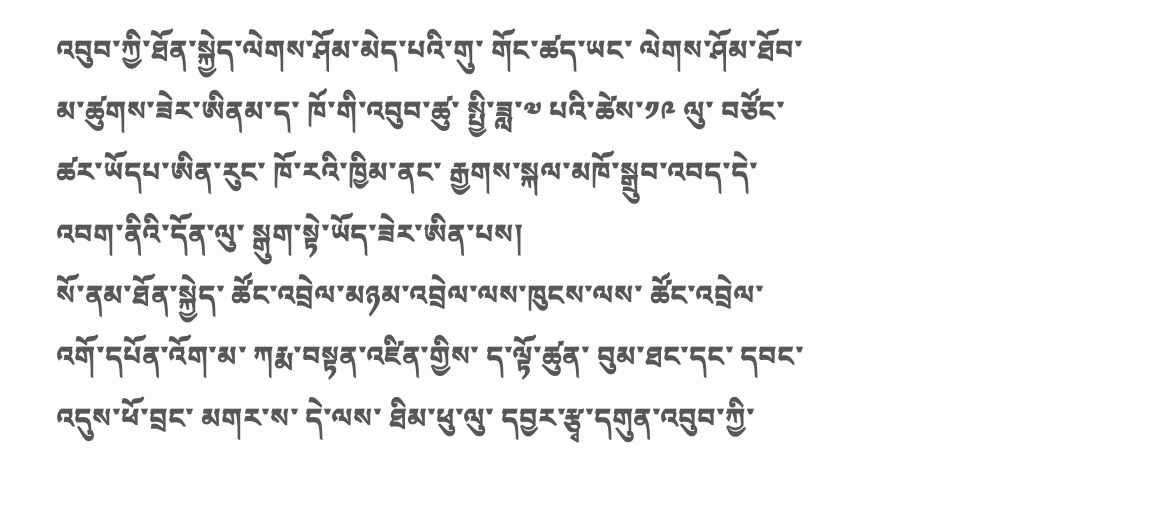འབུབ་ཀྱི་ཐོན་སྐྱེད་ལེགས་ཤོམ་མེད་པའི་གུ་ གོང་ཚད་ཡང་ ལེགས་ཤོམ་ཐོབ་མ་ཚུགས་ཟེར་ཨིནམ་ད་ ཁོ་གི་འབུབ་ཚུ་ སྤྱི་ཟླ་༧ པའི་ཚེས་༡༩ ལུ་ བཙོང་ཚར་ཡོདཔ་ཨིན་རུང་ ཁོ་རའི་ཁྱིམ་ནང་ རྒྱགས་སྐལ་མཁོ་སྒྲུབ་འབད་དེ་ འབག་ནིའི་དོན་ལུ་ སྒུག་སྟེ་ཡོད་ཟེར་ཨིན་པས།
སོ་ནམ་ཐོན་སྐྱེད་ ཚོང་འབྲེལ་མཉམ་འབྲེལ་ལས་ཁུངས་ལས་ ཚོང་འབྲེལ་འགོ་དཔོན་འོག་མ་ ཀརྨ་བསྟན་འཛིན་གྱིས་ ད་ལྟོ་ཚུན་ བུམ་ཐང་དང་ དབང་འདུས་ཕོ་བྲང་ མགར་ས་ དེ་ལས་ ཐིམ་ཕུ་ལུ་ དབྱར་རྩྭ་དགུན་འབུབ་ཀྱི་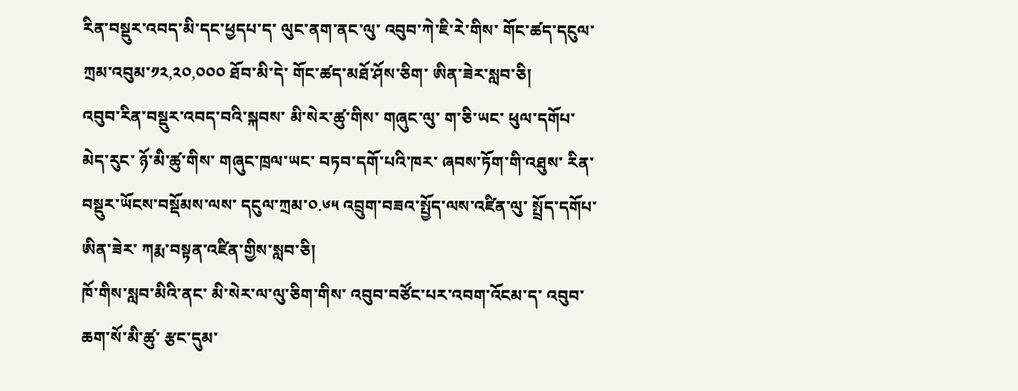རིན་བསྡུར་འབད་མི་དང་ཕྱདཔ་ད་ ལུང་ནག་ནང་ལུ་ འབུབ་ཀེ་ཇི་རེ་གིས་ གོང་ཚད་དངུལ་ཀྲམ་འབུམ་༡༢,༢༠,༠༠༠ ཐོབ་མི་དེ་ གོང་ཚད་མཐོ་ཤོས་ཅིག་ ཨིན་ཟེར་སླབ་ཅི།
འབུབ་རིན་བསྡུར་འབད་བའི་སྐབས་ མི་སེར་ཚུ་གིས་ གཞུང་ལུ་ ག་ཅི་ཡང་ ཕུལ་དགོཔ་མེད་རུང་ ཉོ་མི་ཚུ་གིས་ གཞུང་ཁྲལ་ཡང་ བཏབ་དགོ་པའི་ཁར་ ཞབས་ཏོག་གི་འཐུས་ རིན་བསྡུར་ཡོངས་བསྡོམས་ལས་ དངུལ་ཀྲམ་༠.༦༥ འབྲུག་བཟའ་སྤྱོད་ལས་འཛིན་ལུ་ སྤྲོད་དགོཔ་ཨིན་ཟེར་ ཀརྨ་བསྟན་འཛིན་གྱིས་སླབ་ཅི།
ཁོ་གིས་སླབ་མིའི་ནང་ མི་སེར་ལ་ལུ་ཅིག་གིས་ འབུབ་བཙོང་པར་འབག་འོངམ་ད་ འབུབ་ཆག་སོ་མི་ཚུ་ རྩང་དུམ་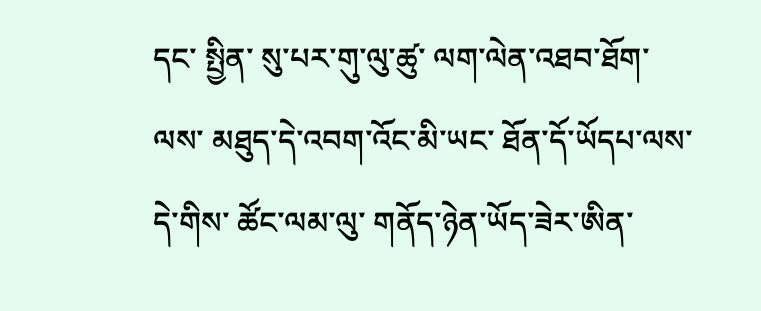དང་ སྤྱིན་ སུ་པར་གུ་ལུ་ཚུ་ ལག་ལེན་འཐབ་ཐོག་ལས་ མཐུད་དེ་འབག་འོང་མི་ཡང་ ཐོན་དོ་ཡོདཔ་ལས་ དེ་གིས་ ཚོང་ལམ་ལུ་ གནོད་ཉེན་ཡོད་ཟེར་ཨིན་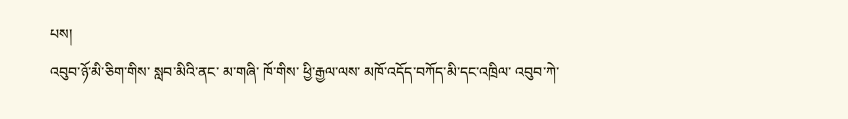པས།
འབུབ་ཉོ་མི་ཅིག་གིས་ སླབ་མིའི་ནང་ མ་གཞི་ ཁོ་གིས་ ཕྱི་རྒྱལ་ལས་ མཁོ་འདོད་བཀོད་མི་དང་འཁྲིལ་ འབུབ་ཀེ་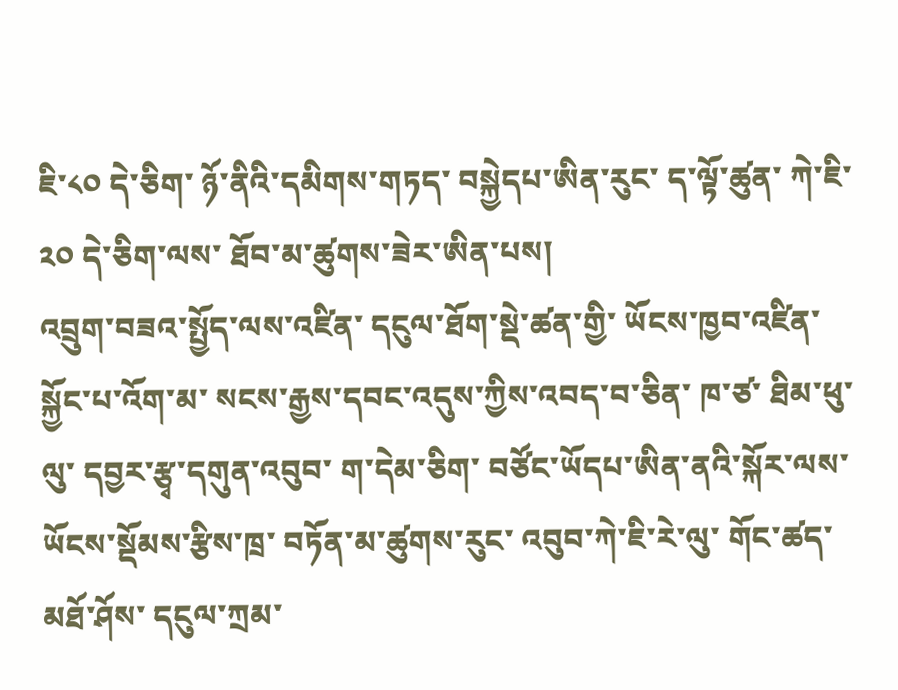ཇི་༨༠ དེ་ཅིག་ ཉོ་ནིའི་དམིགས་གཏད་ བསྐྱེདཔ་ཨིན་རུང་ ད་ལྟོ་ཚུན་ ཀེ་ཇི་༢༠ དེ་ཅིག་ལས་ ཐོབ་མ་ཚུགས་ཟེར་ཨིན་པས།
འབྲུག་བཟའ་སྤྱོད་ལས་འཛིན་ དངུལ་ཐོག་སྡེ་ཚན་གྱི་ ཡོངས་ཁྱབ་འཛིན་སྐྱོང་པ་འོག་མ་ སངས་རྒྱས་དབང་འདུས་ཀྱིས་འབད་བ་ཅིན་ ཁ་ཙ་ ཐིམ་ཕུ་ལུ་ དབྱར་རྩྭ་དགུན་འབུབ་ ག་དེམ་ཅིག་ བཙོང་ཡོདཔ་ཨིན་ནའི་སྐོར་ལས་ ཡོངས་སྡོམས་རྩིས་ཁྲ་ བཏོན་མ་ཚུགས་རུང་ འབུབ་ཀེ་ཇི་རེ་ལུ་ གོང་ཚད་མཐོ་ཤོས་ དངུལ་ཀྲམ་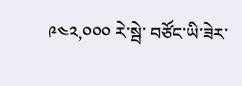༩༤༢,༠༠༠ རེ་སྦེ་ བཙོང་ཡི་ཟེར་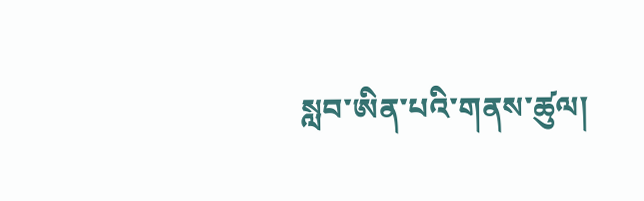སླབ་ཨིན་པའི་གནས་ཚུལ།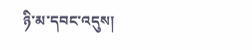ཉི་མ་དབང་འདུས།